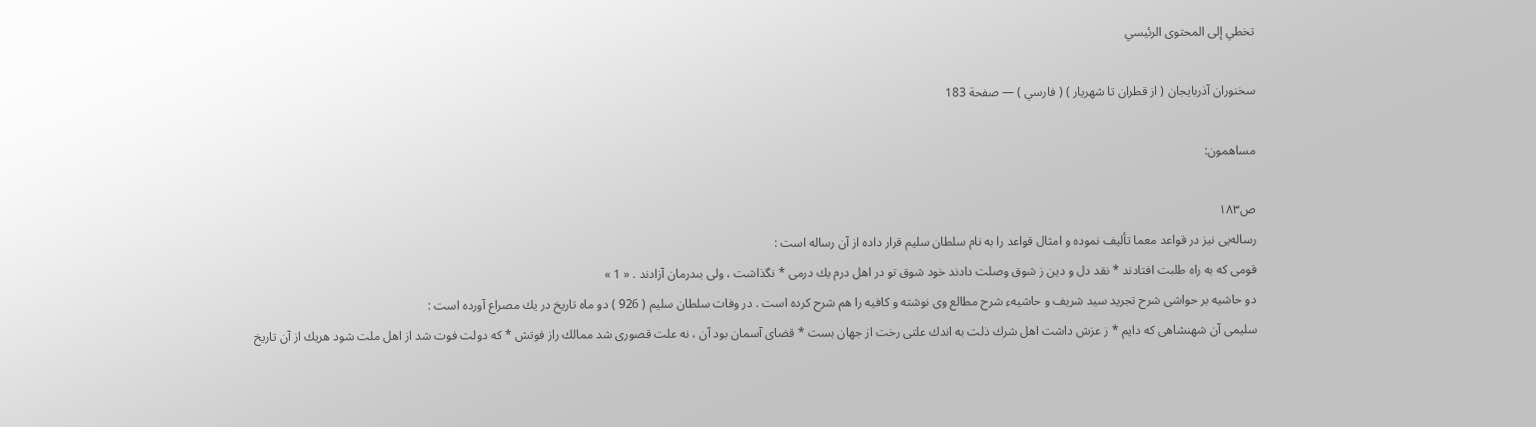تخطي إلى المحتوى الرئيسي

سخنوران آذربايجان ( از قطران تا شهريار ) ( فارسي ) — صفحة 183

مساهمون:

ص١٨٣
رساله‌يى نيز در قواعد معما تأليف نموده و امثال قواعد را به نام سلطان سليم قرار داده از آن رساله است :
قومى كه به راه طلبت افتادند * نقد دل و دين ز شوق وصلت دادند خود شوق تو در اهل درم يك درمى * نگذاشت ، ولى بىدرمان آزادند . « 1 »
دو حاشيه بر حواشى شرح تجريد سيد شريف و حاشيهء شرح مطالع وى نوشته و كافيه را هم شرح كرده است . در وفات سلطان سليم ( 926 ) دو ماه تاريخ در يك مصراع آورده است :
سليمى آن شهنشاهى كه دايم * ز عزش داشت اهل شرك ذلت به اندك علتى رخت از جهان بست * قضاى آسمان بود آن ، نه علت قصورى شد ممالك راز فوتش * كه دولت فوت شد از اهل ملت شود هريك از آن تاريخ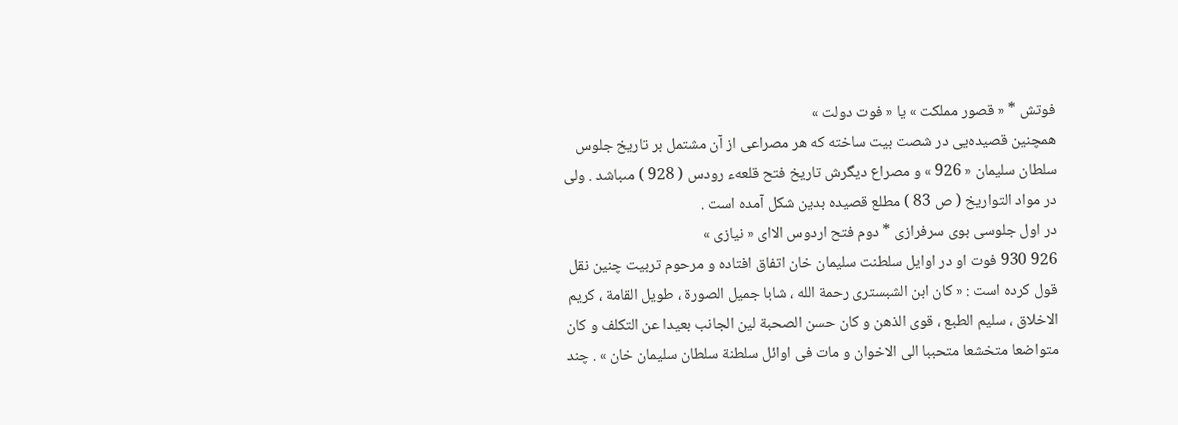فوتش * « قصور مملكت » يا « فوت دولت »
همچنين قصيده‌يى در شصت بيت ساخته كه هر مصراعى از آن مشتمل بر تاريخ جلوس سلطان سليمان « 926 » و مصراع ديگرش تاريخ فتح قلعهء رودس ( 928 ) مىباشد . ولى در مواد التواريخ ( ص 83 ) مطلع قصيده بدين شكل آمده است .
در اول جلوسى بوى سرفرازى * دوم فتح اردوس الااى « نيازى »
926 930 فوت او در اوايل سلطنت سليمان خان اتفاق افتاده و مرحوم تربيت چنين نقل قول كرده است : « كان ابن الشبسترى رحمة الله ، شابا جميل الصورة ، طويل القامة ، كريم الاخلاق ، سليم الطبع ، قوى الذهن و كان حسن الصحبة لين الجانب بعيدا عن التكلف و كان متواضعا متخشعا متحببا الى الاخوان و مات فى اوائل سلطنة سلطان سليمان خان » . چند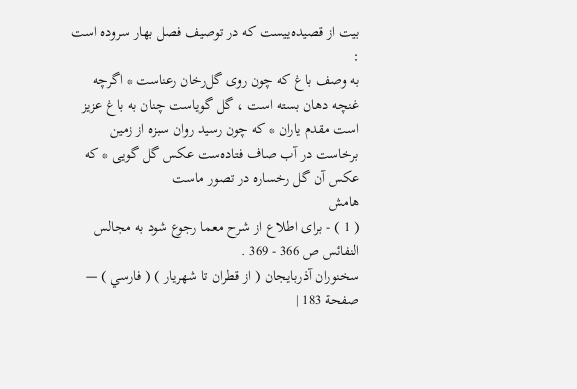بيت از قصيده‌ييست كه در توصيف فصل بهار سروده است :
به وصف باغ كه چون روى گل‌رخان رعناست * اگرچه غنچه دهان بسته است ، گل گوياست چنان به باغ عزيز است مقدم ياران * كه چون رسيد روان سبزه از زمين برخاست در آب صاف فتاده‌ست عكس گل گويى * كه عكس آن گل رخساره در تصور ماست
هامش
( 1 ) - براى اطلاع از شرح معما رجوع شود به مجالس النفائس ص 366 - 369 .
سخنوران آذربايجان ( از قطران تا شهريار ) ( فارسي ) — صفحة 183 |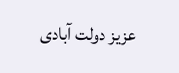عزيز دولت آبادى